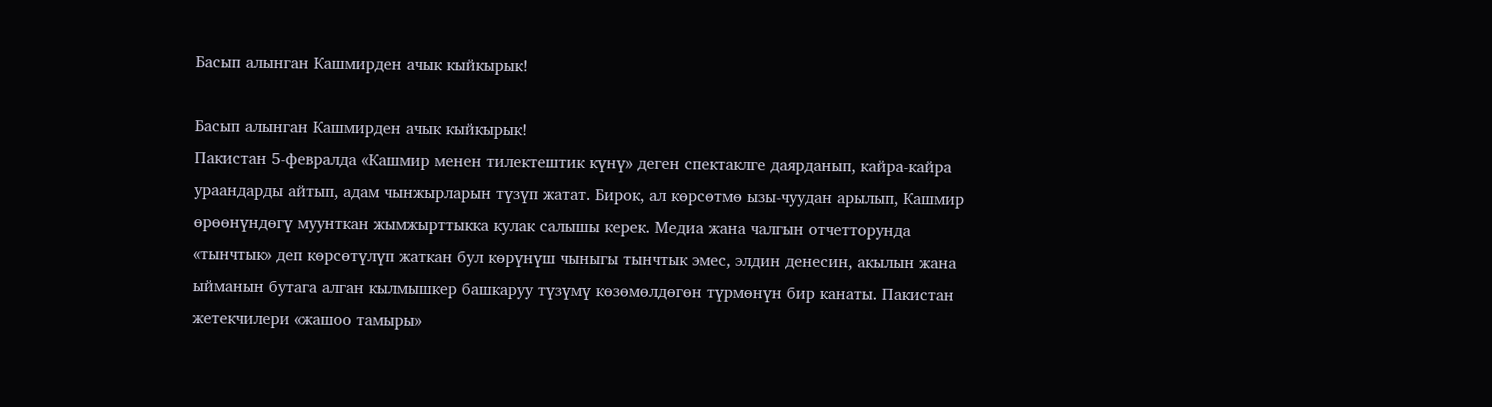Басып алынган Кашмирден ачык кыйкырык!

Басып алынган Кашмирден ачык кыйкырык!
Пакистан 5-февралда «Кашмир менен тилектештик күнү» деген спектаклге даярданып, кайра-кайра ураандарды айтып, адам чынжырларын түзүп жатат. Бирок, ал көрсөтмө ызы-чуудан арылып, Кашмир өрөөнүндөгү муунткан жымжырттыкка кулак салышы керек. Медиа жана чалгын отчетторунда «тынчтык» деп көрсөтүлүп жаткан бул көрүнүш чыныгы тынчтык эмес, элдин денесин, акылын жана ыйманын бутага алган кылмышкер башкаруу түзүмү көзөмөлдөгөн түрмөнүн бир канаты. Пакистан жетекчилери «жашоо тамыры»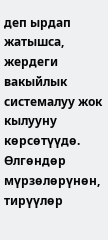деп ырдап жатышса, жердеги вакыйлык системалуу жок кылууну көрсөтүүдө. Өлгөндөр мүрзөлөрүнөн, тирүүлөр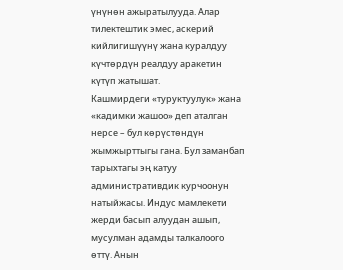үнүнөн ажыратылууда. Алар тилектештик эмес, аскерий кийлигишүүнү жана куралдуу күчтөрдүн реалдуу аракетин күтүп жатышат.
Кашмирдеги «туруктуулук» жана «кадимки жашоо» деп аталган нерсе – бул көрүстөндүн жымжырттыгы гана. Бул заманбап тарыхтагы эң катуу административдик курчоонун натыйжасы. Индус мамлекети жерди басып алуудан ашып, мусулман адамды талкалоого өттү. Анын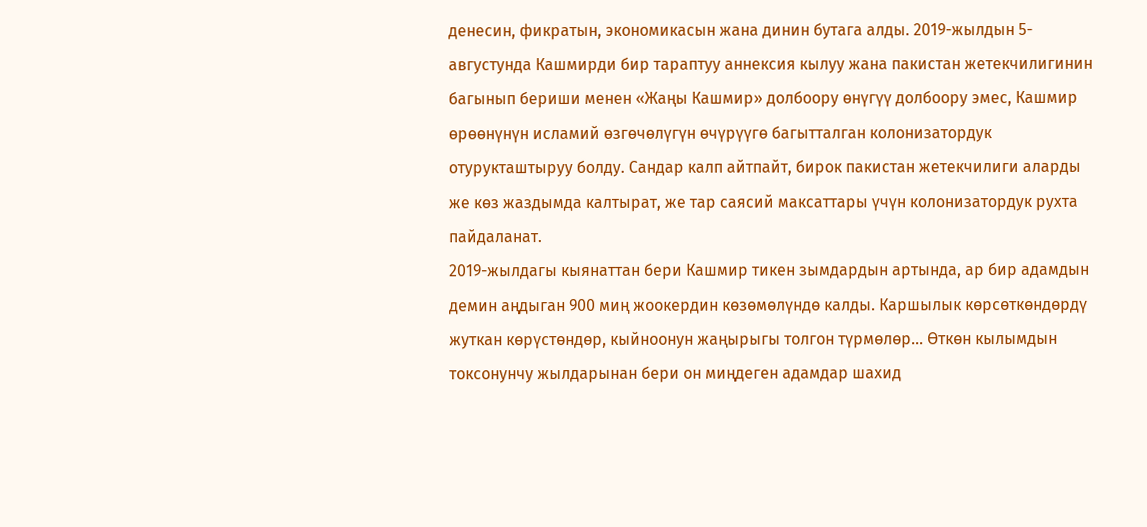денесин, фикратын, экономикасын жана динин бутага алды. 2019-жылдын 5-августунда Кашмирди бир тараптуу аннексия кылуу жана пакистан жетекчилигинин багынып бериши менен «Жаңы Кашмир» долбоору өнүгүү долбоору эмес, Кашмир өрөөнүнүн исламий өзгөчөлүгүн өчүрүүгө багытталган колонизатордук отурукташтыруу болду. Сандар калп айтпайт, бирок пакистан жетекчилиги аларды же көз жаздымда калтырат, же тар саясий максаттары үчүн колонизатордук рухта пайдаланат.
2019-жылдагы кыянаттан бери Кашмир тикен зымдардын артында, ар бир адамдын демин аңдыган 900 миң жоокердин көзөмөлүндө калды. Каршылык көрсөткөндөрдү жуткан көрүстөндөр, кыйноонун жаңырыгы толгон түрмөлөр… Өткөн кылымдын токсонунчу жылдарынан бери он миңдеген адамдар шахид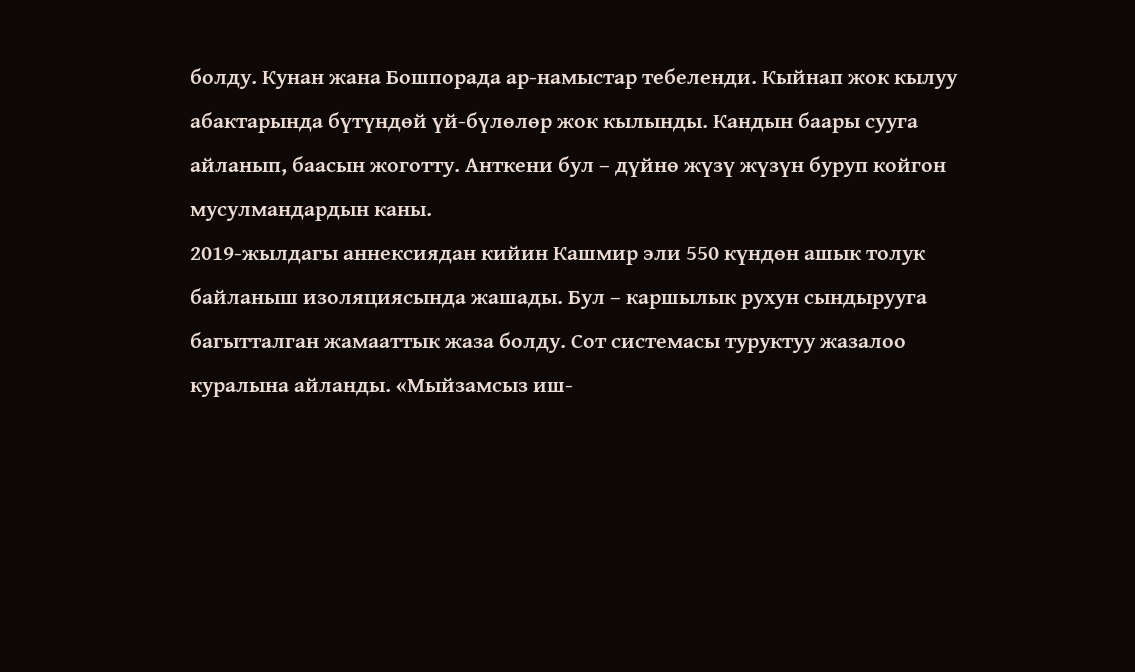болду. Кунан жана Бошпорада ар-намыстар тебеленди. Кыйнап жок кылуу абактарында бүтүндөй үй-бүлөлөр жок кылынды. Кандын баары сууга айланып, баасын жоготту. Анткени бул – дүйнө жүзү жүзүн буруп койгон мусулмандардын каны.
2019-жылдагы аннексиядан кийин Кашмир эли 550 күндөн ашык толук байланыш изоляциясында жашады. Бул – каршылык рухун сындырууга багытталган жамааттык жаза болду. Сот системасы туруктуу жазалоо куралына айланды. «Мыйзамсыз иш-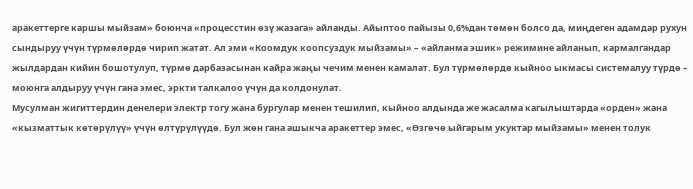аракеттерге каршы мыйзам» боюнча «процесстин өзү жазага» айланды. Айыптоо пайызы 0,6%дан төмөн болсо да, миңдеген адамдар рухун сындыруу үчүн түрмөлөрдө чирип жатат. Ал эми «Коомдук коопсуздук мыйзамы» – «айланма эшик» режимине айланып, кармалгандар жылдардан кийин бошотулуп, түрмө дарбазасынан кайра жаңы чечим менен камалат. Бул түрмөлөрдө кыйноо ыкмасы системалуу түрдө – моюнга алдыруу үчүн гана эмес, эркти талкалоо үчүн да колдонулат.
Мусулман жигиттердин денелери электр тогу жана бургулар менен тешилип, кыйноо алдында же жасалма кагылыштарда «орден» жана «кызматтык көтөрүлүү» үчүн өлтүрүлүүдө. Бул жөн гана ашыкча аракеттер эмес, «Өзгөчө ыйгарым укуктар мыйзамы» менен толук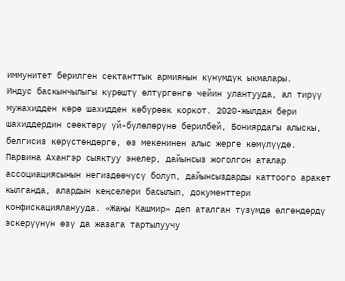иммунитет берилген сектанттык армиянын күнүмдүк ыкмалары.
Индус баскынчылыгы күрөштү өлтүргөнгө чейин улантууда, ал тирүү мужахидден көрө шахидден көбүрөөк коркот. 2020-жылдан бери шахиддердин сөөктөрү үй-бүлөлөрүнө берилбей, Бониярдагы алыскы, белгисиз көрүстөндөргө, өз мекенинен алыс жерге көмүлүүдө. Парвина Ахангэр сыяктуу энелер, дайынсыз жоголгон аталар ассоциациясынын негиздөөчүсү болуп, дайынсыздарды каттоого аракет кылганда, алардын кеңселери басылып, документтери конфискацияланууда. «Жаңы Кашмир» деп аталган түзүмдө өлгөндөрдү эскерүүнүн өзү да жазага тартылуучу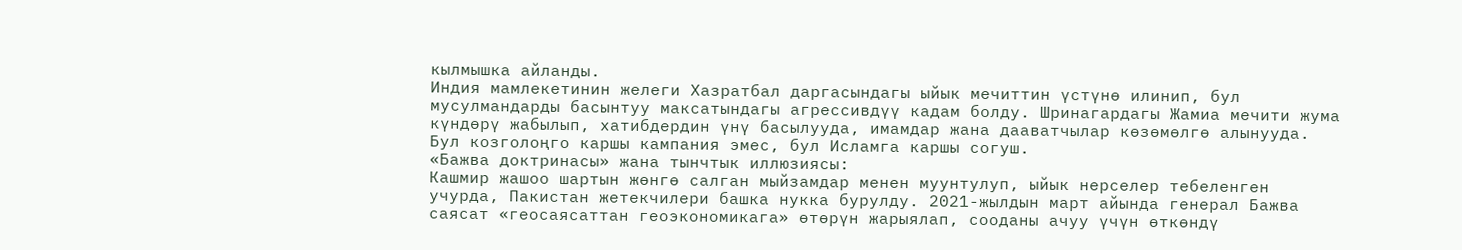кылмышка айланды.
Индия мамлекетинин желеги Хазратбал даргасындагы ыйык мечиттин үстүнө илинип, бул мусулмандарды басынтуу максатындагы агрессивдүү кадам болду. Шринагардагы Жамиа мечити жума күндөрү жабылып, хатибдердин үнү басылууда, имамдар жана дааватчылар көзөмөлгө алынууда. Бул козголоңго каршы кампания эмес, бул Исламга каршы согуш.
«Бажва доктринасы» жана тынчтык иллюзиясы:
Кашмир жашоо шартын жөнгө салган мыйзамдар менен муунтулуп, ыйык нерселер тебеленген учурда, Пакистан жетекчилери башка нукка бурулду. 2021-жылдын март айында генерал Бажва саясат «геосаясаттан геоэкономикага» өтөрүн жарыялап, сооданы ачуу үчүн өткөндү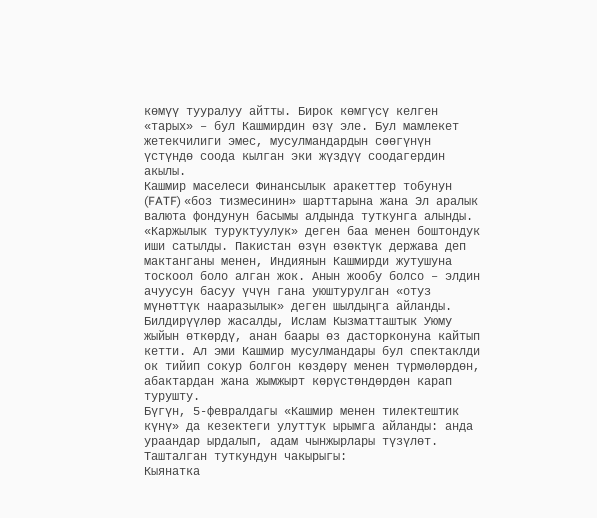көмүү тууралуу айтты. Бирок көмгүсү келген «тарых» – бул Кашмирдин өзү эле. Бул мамлекет жетекчилиги эмес, мусулмандардын сөөгүнүн үстүндө соода кылган эки жүздүү соодагердин акылы.
Кашмир маселеси Финансылык аракеттер тобунун (FATF) «боз тизмесинин» шарттарына жана Эл аралык валюта фондунун басымы алдында туткунга алынды. «Каржылык туруктуулук» деген баа менен боштондук иши сатылды. Пакистан өзүн өзөктүк держава деп мактанганы менен, Индиянын Кашмирди жутушуна тоскоол боло алган жок. Анын жообу болсо – элдин ачуусун басуу үчүн гана уюштурулган «отуз мүнөттүк нааразылык» деген шылдыңга айланды. Билдирүүлөр жасалды, Ислам Кызматташтык Уюму жыйын өткөрдү, анан баары өз дасторконуна кайтып кетти. Ал эми Кашмир мусулмандары бул спектаклди ок тийип сокур болгон көздөрү менен түрмөлөрдөн, абактардан жана жымжырт көрүстөндөрдөн карап турушту.
Бүгүн, 5-февралдагы «Кашмир менен тилектештик күнү» да кезектеги улуттук ырымга айланды: анда ураандар ырдалып, адам чынжырлары түзүлөт.
Ташталган туткундун чакырыгы:
Кыянатка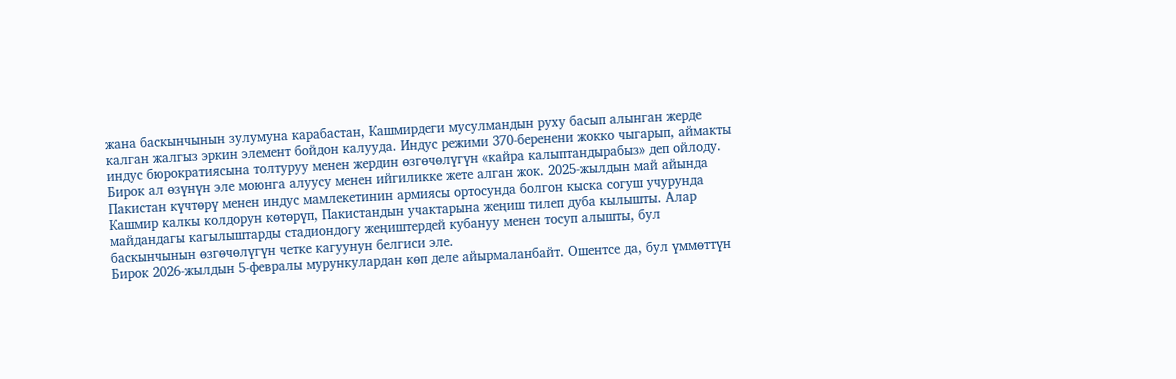жана баскынчынын зулумуна карабастан, Кашмирдеги мусулмандын руху басып алынган жерде калган жалгыз эркин элемент бойдон калууда. Индус режими 370-беренени жокко чыгарып, аймакты индус бюрократиясына толтуруу менен жердин өзгөчөлүгүн «кайра калыптандырабыз» деп ойлоду. Бирок ал өзүнүн эле моюнга алуусу менен ийгиликке жете алган жок. 2025-жылдын май айында Пакистан күчтөрү менен индус мамлекетинин армиясы ортосунда болгон кыска согуш учурунда Кашмир калкы колдорун көтөрүп, Пакистандын учактарына жеңиш тилеп дуба кылышты. Алар майдандагы кагылыштарды стадиондогу жеңиштердей кубануу менен тосуп алышты, бул баскынчынын өзгөчөлүгүн четке кагуунун белгиси эле.
Бирок 2026-жылдын 5-февралы мурункулардан көп деле айырмаланбайт. Ошентсе да, бул үммөттүн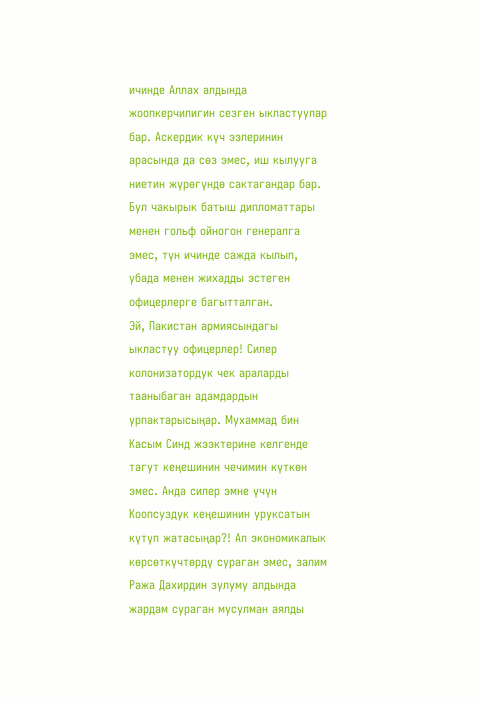ичинде Аллах алдында жоопкерчилигин сезген ыкластуулар бар. Аскердик күч ээлеринин арасында да сөз эмес, иш кылууга ниетин жүрөгүндө сактагандар бар. Бул чакырык батыш дипломаттары менен гольф ойногон генералга эмес, түн ичинде сажда кылып, убада менен жихадды эстеген офицерлерге багытталган.
Эй, Пакистан армиясындагы ыкластуу офицерлер! Силер колонизатордук чек араларды тааныбаган адамдардын урпактарысыңар. Мухаммад бин Касым Синд жээктерине келгенде тагут кеңешинин чечимин күткөн эмес. Анда силер эмне үчүн Коопсуздук кеңешинин уруксатын күтүп жатасыңар?! Ал экономикалык көрсөткүчтөрдү сураган эмес, залим Ража Дахирдин зулуму алдында жардам сураган мусулман аялды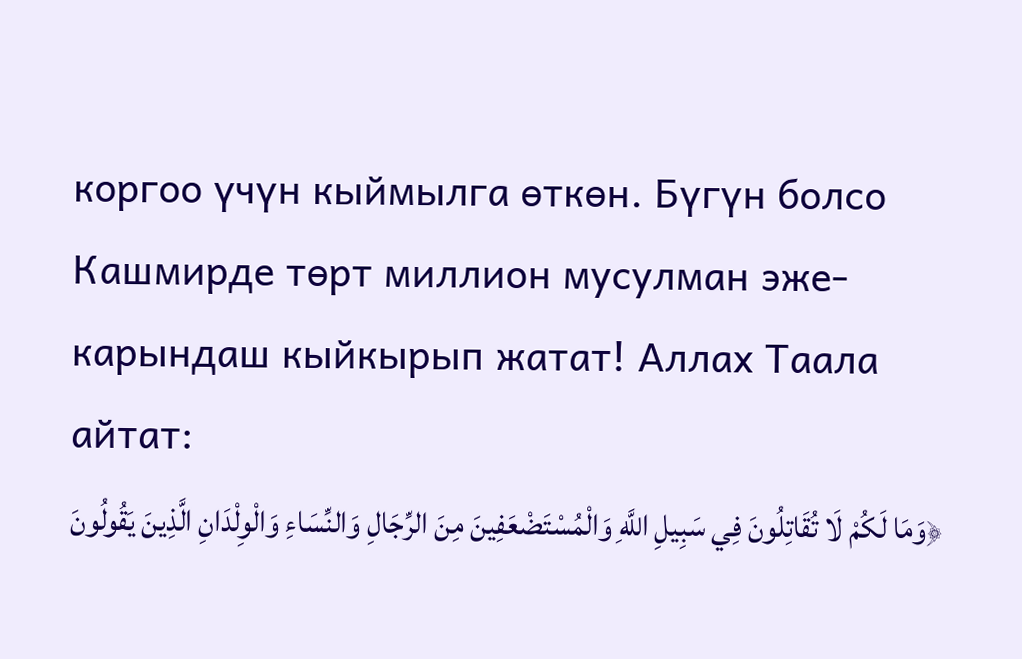коргоо үчүн кыймылга өткөн. Бүгүн болсо Кашмирде төрт миллион мусулман эже-карындаш кыйкырып жатат! Аллах Таала айтат:
﴿وَمَا لَكُمْ لَا تُقَاتِلُونَ فِي سَبِيلِ اللَّهِ وَالْمُسْتَضْعَفِينَ مِنَ الرِّجَالِ وَالنِّسَاءِ وَالْوِلْدَانِ الَّذِينَ يَقُولُونَ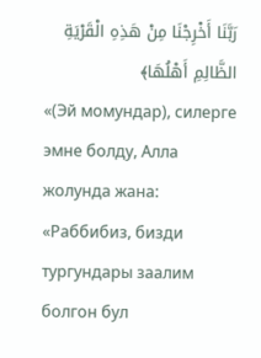رَبَّنَا أَخْرِجْنَا مِنْ هَذِهِ الْقَرْيَةِ الظَّالِمِ أَهْلُهَا﴾
«(Эй момундар), силерге эмне болду, Алла жолунда жана: «Раббибиз, бизди тургундары заалим болгон бул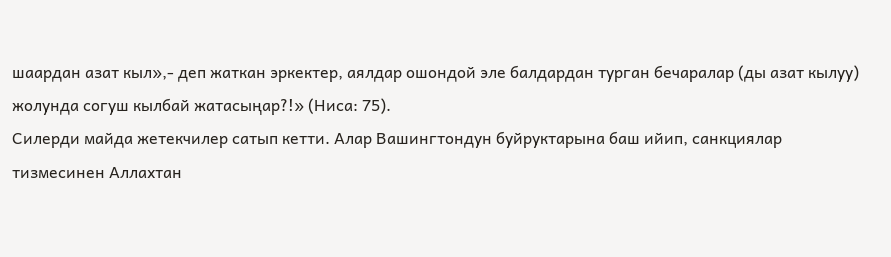шаардан азат кыл»,- деп жаткан эркектер, аялдар ошондой эле балдардан турган бечаралар (ды азат кылуу) жолунда согуш кылбай жатасыңар?!» (Ниса: 75).
Силерди майда жетекчилер сатып кетти. Алар Вашингтондун буйруктарына баш ийип, санкциялар тизмесинен Аллахтан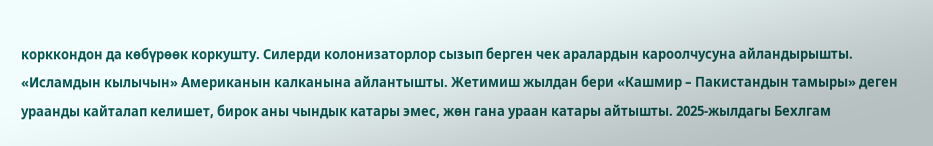корккондон да көбүрөөк коркушту. Силерди колонизаторлор сызып берген чек аралардын кароолчусуна айландырышты. «Исламдын кылычын» Американын калканына айлантышты. Жетимиш жылдан бери «Кашмир – Пакистандын тамыры» деген ураанды кайталап келишет, бирок аны чындык катары эмес, жөн гана ураан катары айтышты. 2025-жылдагы Бехлгам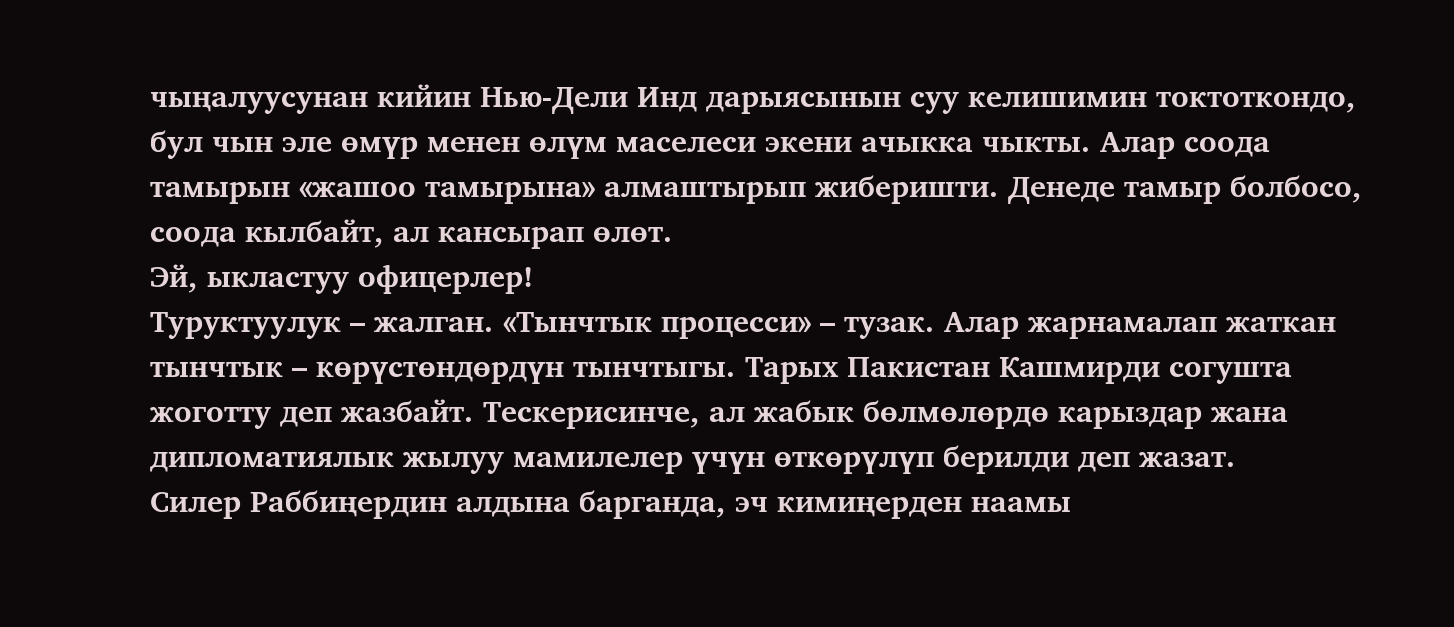чыңалуусунан кийин Нью-Дели Инд дарыясынын суу келишимин токтоткондо, бул чын эле өмүр менен өлүм маселеси экени ачыкка чыкты. Алар соода тамырын «жашоо тамырына» алмаштырып жиберишти. Денеде тамыр болбосо, соода кылбайт, ал кансырап өлөт.
Эй, ыкластуу офицерлер!
Туруктуулук – жалган. «Тынчтык процесси» – тузак. Алар жарнамалап жаткан тынчтык – көрүстөндөрдүн тынчтыгы. Тарых Пакистан Кашмирди согушта жоготту деп жазбайт. Тескерисинче, ал жабык бөлмөлөрдө карыздар жана дипломатиялык жылуу мамилелер үчүн өткөрүлүп берилди деп жазат.
Силер Раббиңердин алдына барганда, эч кимиңерден наамы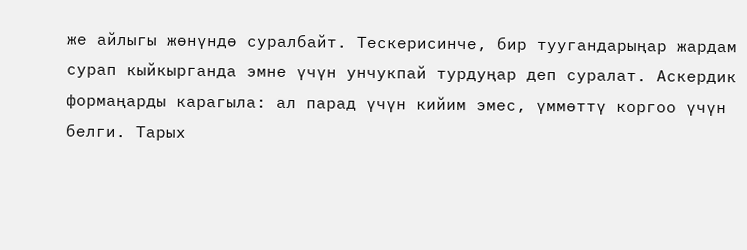же айлыгы жөнүндө суралбайт. Тескерисинче, бир туугандарыңар жардам сурап кыйкырганда эмне үчүн унчукпай турдуңар деп суралат. Аскердик формаңарды карагыла: ал парад үчүн кийим эмес, үммөттү коргоо үчүн белги. Тарых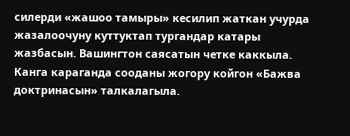силерди «жашоо тамыры» кесилип жаткан учурда жазалоочуну куттуктап тургандар катары жазбасын. Вашингтон саясатын четке каккыла. Канга караганда сооданы жогору койгон «Бажва доктринасын» талкалагыла.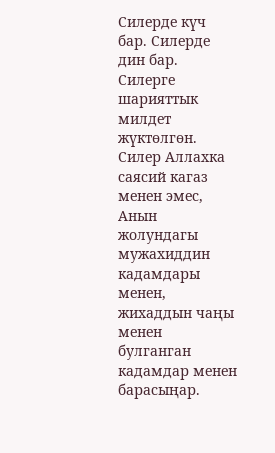Силерде күч бар. Силерде дин бар. Силерге шарияттык милдет жүктөлгөн. Силер Аллахка саясий кагаз менен эмес, Анын жолундагы мужахиддин кадамдары менен, жихаддын чаңы менен булганган кадамдар менен барасыңар.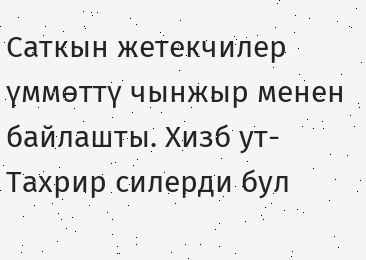Саткын жетекчилер үммөттү чынжыр менен байлашты. Хизб ут-Тахрир силерди бул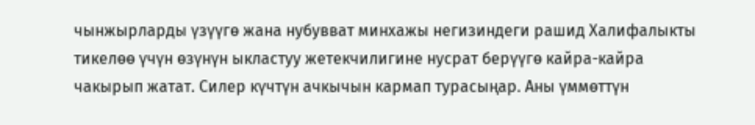чынжырларды үзүүгө жана нубувват минхажы негизиндеги рашид Халифалыкты тикелөө үчүн өзүнүн ыкластуу жетекчилигине нусрат берүүгө кайра-кайра чакырып жатат. Силер күчтүн ачкычын кармап турасыңар. Аны үммөттүн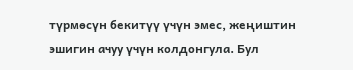түрмөсүн бекитүү үчүн эмес, жеңиштин эшигин ачуу үчүн колдонгула. Бул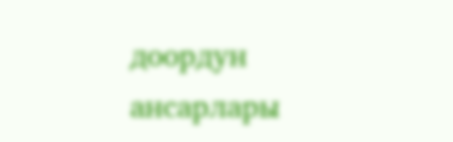доордун ансарлары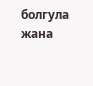болгула жана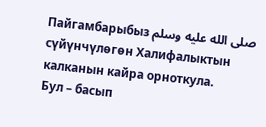Пайгамбарыбыз صلى الله عليه وسلم сүйүнчүлөгөн Халифалыктын калканын кайра орноткулa.
Бул – басып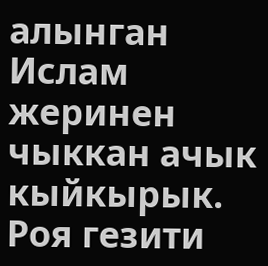алынган Ислам жеринен чыккан ачык кыйкырык.
Роя гезити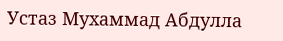Устаз Мухаммад Абдулла